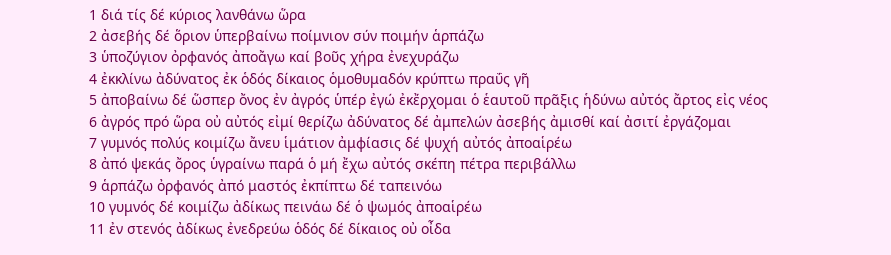1 διά τίς δέ κύριος λανθάνω ὥρα
2 ἀσεβής δέ ὅριον ὑπερβαίνω ποίμνιον σύν ποιμήν ἁρπάζω
3 ὑποζύγιον ὀρφανός ἀποἄγω καί βοῦς χήρα ἐνεχυράζω
4 ἐκκλίνω ἀδύνατος ἐκ ὁδός δίκαιος ὁμοθυμαδόν κρύπτω πραΰς γῆ
5 ἀποβαίνω δέ ὥσπερ ὄνος ἐν ἀγρός ὑπέρ ἐγώ ἐκἔρχομαι ὁ ἑαυτοῦ πρᾶξις ἡδύνω αὐτός ἄρτος εἰς νέος
6 ἀγρός πρό ὥρα οὐ αὐτός εἰμί θερίζω ἀδύνατος δέ ἀμπελών ἀσεβής ἀμισθί καί ἀσιτί ἐργάζομαι
7 γυμνός πολύς κοιμίζω ἄνευ ἱμάτιον ἀμφίασις δέ ψυχή αὐτός ἀποαἱρέω
8 ἀπό ψεκάς ὄρος ὑγραίνω παρά ὁ μή ἔχω αὐτός σκέπη πέτρα περιβάλλω
9 ἁρπάζω ὀρφανός ἀπό μαστός ἐκπίπτω δέ ταπεινόω
10 γυμνός δέ κοιμίζω ἀδίκως πεινάω δέ ὁ ψωμός ἀποαἱρέω
11 ἐν στενός ἀδίκως ἐνεδρεύω ὁδός δέ δίκαιος οὐ οἶδα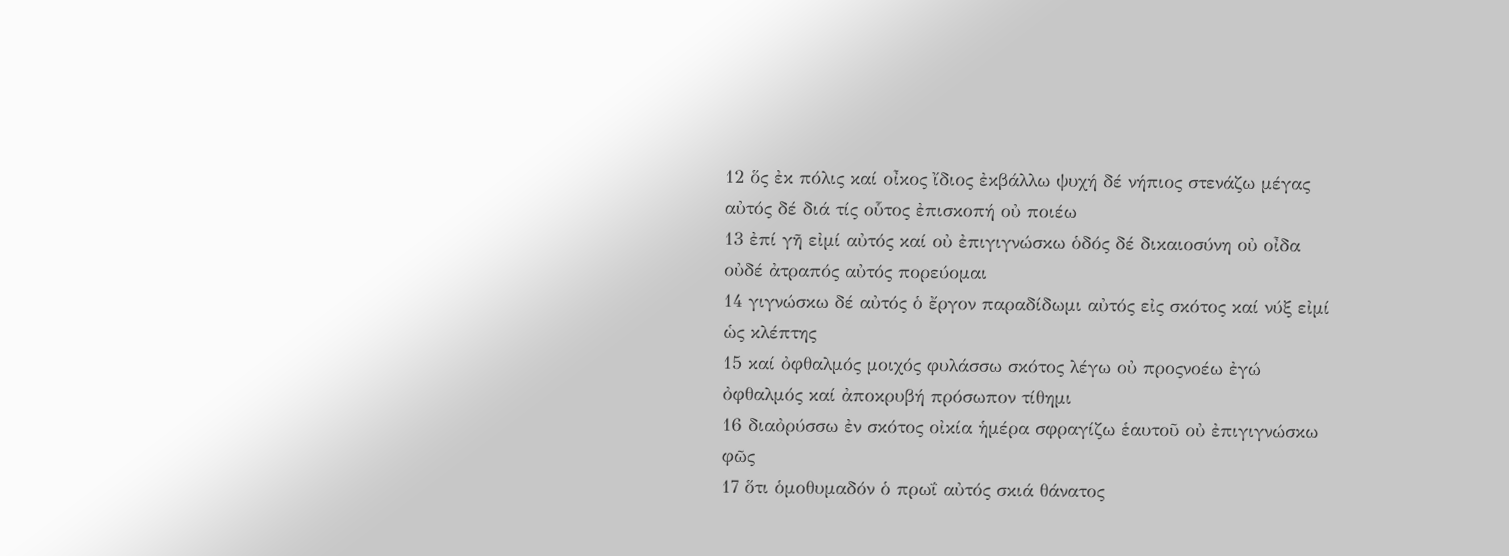12 ὅς ἐκ πόλις καί οἶκος ἴδιος ἐκβάλλω ψυχή δέ νήπιος στενάζω μέγας αὐτός δέ διά τίς οὗτος ἐπισκοπή οὐ ποιέω
13 ἐπί γῆ εἰμί αὐτός καί οὐ ἐπιγιγνώσκω ὁδός δέ δικαιοσύνη οὐ οἶδα οὐδέ ἀτραπός αὐτός πορεύομαι
14 γιγνώσκω δέ αὐτός ὁ ἔργον παραδίδωμι αὐτός εἰς σκότος καί νύξ εἰμί ὡς κλέπτης
15 καί ὀφθαλμός μοιχός φυλάσσω σκότος λέγω οὐ προςνοέω ἐγώ ὀφθαλμός καί ἀποκρυβή πρόσωπον τίθημι
16 διαὀρύσσω ἐν σκότος οἰκία ἡμέρα σφραγίζω ἑαυτοῦ οὐ ἐπιγιγνώσκω φῶς
17 ὅτι ὁμοθυμαδόν ὁ πρωΐ αὐτός σκιά θάνατος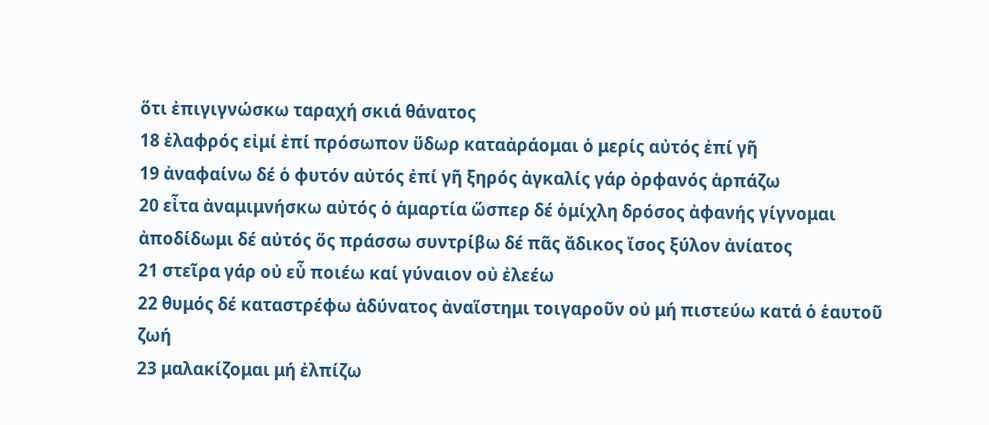ὅτι ἐπιγιγνώσκω ταραχή σκιά θάνατος
18 ἐλαφρός εἰμί ἐπί πρόσωπον ὕδωρ καταἀράομαι ὁ μερίς αὐτός ἐπί γῆ
19 ἀναφαίνω δέ ὁ φυτόν αὐτός ἐπί γῆ ξηρός ἀγκαλίς γάρ ὀρφανός ἁρπάζω
20 εἶτα ἀναμιμνήσκω αὐτός ὁ ἁμαρτία ὥσπερ δέ ὁμίχλη δρόσος ἀφανής γίγνομαι ἀποδίδωμι δέ αὐτός ὅς πράσσω συντρίβω δέ πᾶς ἄδικος ἴσος ξύλον ἀνίατος
21 στεῖρα γάρ οὐ εὖ ποιέω καί γύναιον οὐ ἐλεέω
22 θυμός δέ καταστρέφω ἀδύνατος ἀναἵστημι τοιγαροῦν οὐ μή πιστεύω κατά ὁ ἑαυτοῦ ζωή
23 μαλακίζομαι μή ἐλπίζω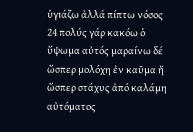ὑγιάζω ἀλλά πίπτω νόσος
24 πολύς γάρ κακόω ὁ ὕψωμα αὐτός μαραίνω δέ ὥσπερ μολόχη ἐν καῦμα ἤ ὥσπερ στάχυς ἀπό καλάμη αὐτόματος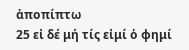ἀποπίπτω
25 εἰ δέ μή τίς εἰμί ὁ φημί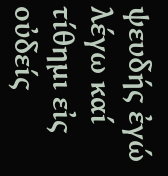ψευδής ἐγώ λέγω καί τίθημι εἰς οὐδείς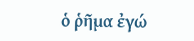ὁ ῥῆμα ἐγώ